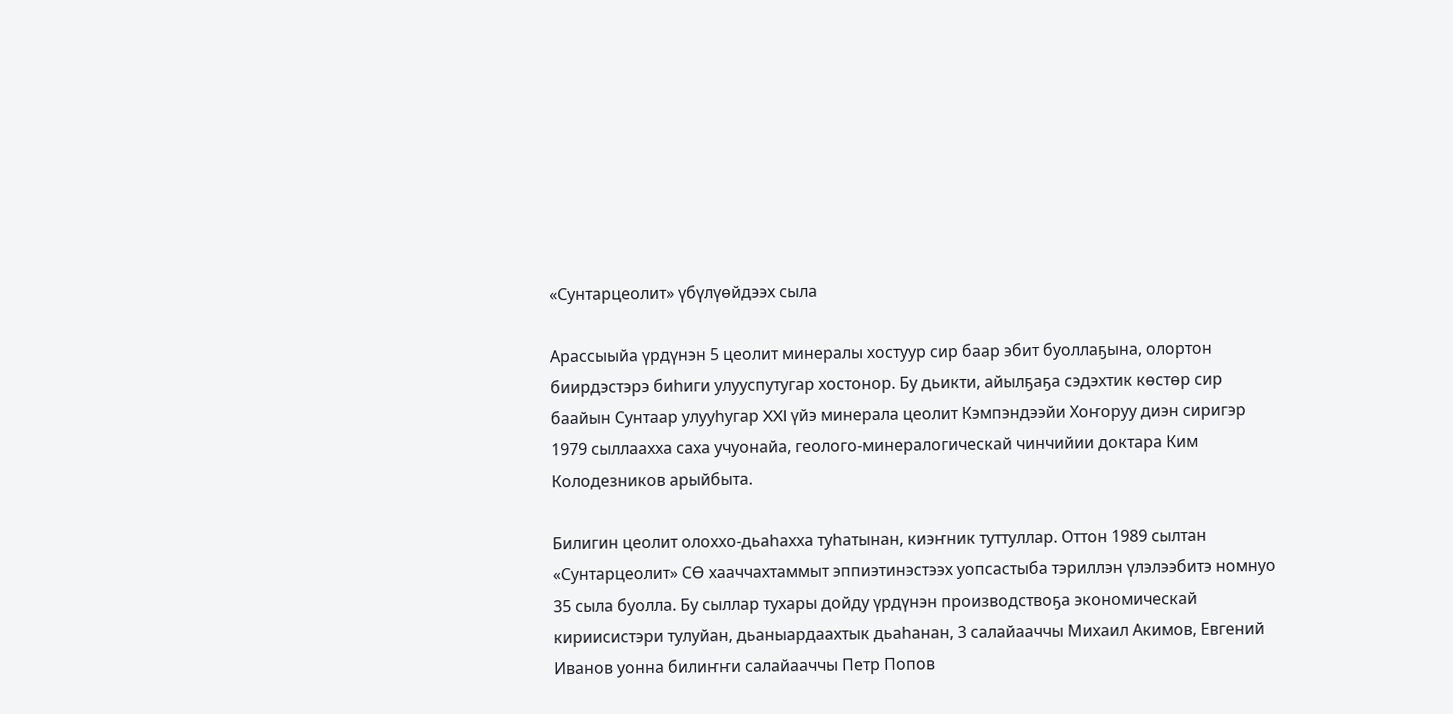«Сунтарцеолит» үбүлүөйдээх сыла

Арассыыйа үрдүнэн 5 цеолит минералы хостуур сир баар эбит буоллаҕына, олортон биирдэстэрэ биһиги улууспутугар хостонор. Бу дьикти, айылҕаҕа сэдэхтик көстөр сир баайын Сунтаар улууһугар XXI үйэ минерала цеолит Кэмпэндээйи Хоҥоруу диэн сиригэр 1979 сыллаахха саха учуонайа, геолого-минералогическай чинчийии доктара Ким Колодезников арыйбыта.

Билигин цеолит олоххо-дьаһахха туһатынан, киэҥник туттуллар. Оттон 1989 сылтан «Сунтарцеолит» СӨ хааччахтаммыт эппиэтинэстээх уопсастыба тэриллэн үлэлээбитэ номнуо 35 сыла буолла. Бу сыллар тухары дойду үрдүнэн производствоҕа экономическай кириисистэри тулуйан, дьаныардаахтык дьаһанан, 3 салайааччы Михаил Акимов, Евгений Иванов уонна билиҥҥи салайааччы Петр Попов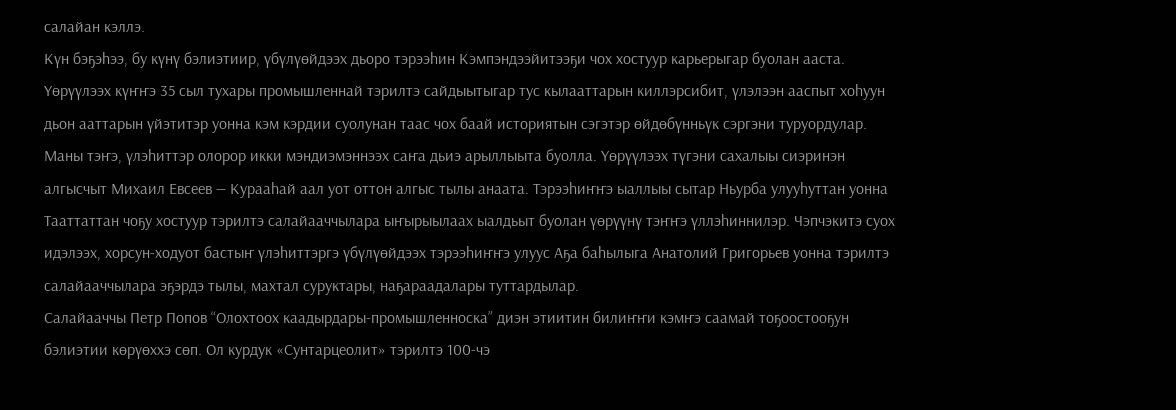салайан кэллэ.
Күн бэҕэһээ, бу күнү бэлиэтиир, үбүлүөйдээх дьоро тэрээһин Кэмпэндээйитээҕи чох хостуур карьерыгар буолан ааста. Үөрүүлээх күҥҥэ 35 сыл тухары промышленнай тэрилтэ сайдыытыгар тус кылааттарын киллэрсибит, үлэлээн ааспыт хоһуун дьон ааттарын үйэтитэр уонна кэм кэрдии суолунан таас чох баай историятын сэгэтэр өйдөбүнньүк сэргэни туруордулар. Маны тэҥэ, үлэһиттэр олорор икки мэндиэмэннээх саҥа дьиэ арыллыыта буолла. Үөрүүлээх түгэни сахалыы сиэринэн алгысчыт Михаил Евсеев — Курааһай аал уот оттон алгыс тылы анаата. Тэрээһиҥҥэ ыаллыы сытар Ньурба улууһуттан уонна Тааттаттан чоҕу хостуур тэрилтэ салайааччылара ыҥырыылаах ыалдьыт буолан үөрүүнү тэҥҥэ үллэһиннилэр. Чэпчэкитэ суох идэлээх, хорсун-ходуот бастыҥ үлэһиттэргэ үбүлүөйдээх тэрээһиҥҥэ улуус Аҕа баһылыга Анатолий Григорьев уонна тэрилтэ салайааччылара эҕэрдэ тылы, махтал суруктары, наҕараадалары туттардылар.
Салайааччы Петр Попов “Олохтоох каадырдары-промышленноска” диэн этиитин билиҥҥи кэмҥэ саамай тоҕоостооҕун бэлиэтии көрүөххэ сөп. Ол курдук «Сунтарцеолит» тэрилтэ 100-чэ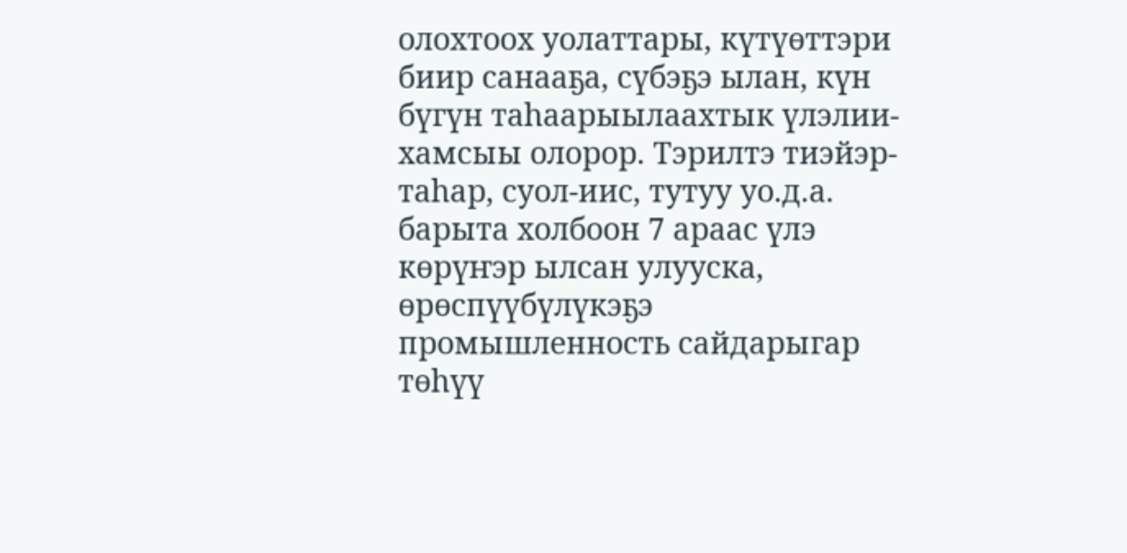олохтоох уолаттары, күтүөттэри биир санааҕа, сүбэҕэ ылан, күн бүгүн таһаарыылаахтык үлэлии-хамсыы олорор. Тэрилтэ тиэйэр-таһар, суол-иис, тутуу уо.д.а. барыта холбоон 7 араас үлэ көрүҥэр ылсан улууска, өрөспүүбүлүкэҕэ промышленность сайдарыгар төһүү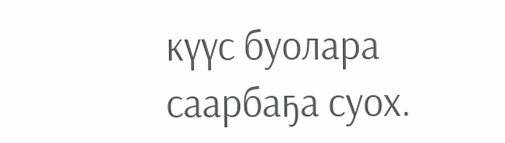күүс буолара саарбаҕа суох.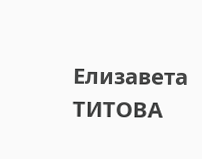Елизавета ТИТОВА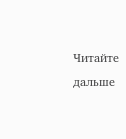Читайте дальше